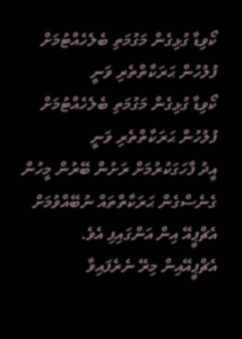ކޯވިޑާ ގުޅިގެން މަގުމަތި ބެލެހެއްޓުމަށް ފުލުހުން ޙަރަކާތްތެރި ވަނީ
ކޯވިޑާ ގުޅިގެން މަގުމަތި ބެލެހެއްޓުމަށް ފުލުހުން ޙަރަކާތްތެރި ވަނީ
އީދު ފާހަގަކުރުމަށް ރަށުން ބޭރުން މީހުން ގެނެސްގެން ޙަރަކާތްތައް ނުބޭއްވުމަށް އެޗްޕީއޭ އިން އަންގައިފި އެވެ.
އެޗްޕީއޭއިން މިރޭ ނެރެފައިވާ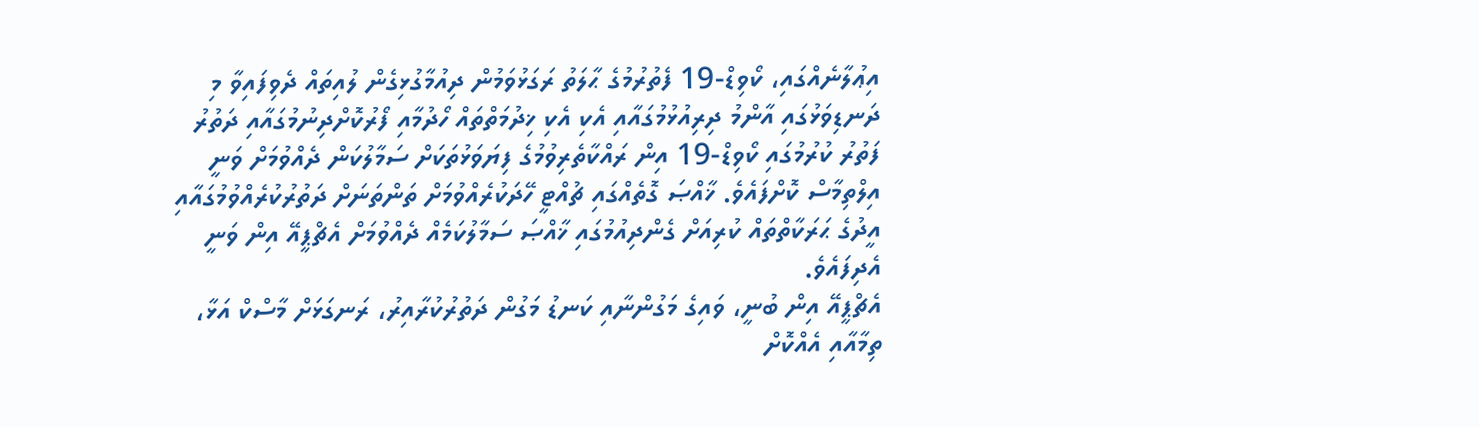އިޢުލާނެއްގައި، ކޯވިޑް-19 ފެތުރުމުގެ ޙާލަތު ރަގަޅުވަމުން ދިއުމާގުޅިގެން ލުއިތައް ދެވިފައިވާ މި ދަނޑިވަޅުގައި އާންމު ދިރިއުޅުމުގައާއި އެކި އެކި ޚިދުމަތްތައް ހޯދުމާއި ފޯރުކޮށްދިނުމުގައާއި ދަތުރު ފަތުރު ކުރުމުގައި ކޯވިޑް-19 އިން ރައްކާތެރިވުމުގެ ފިޔަވަޅުތަކަށް ސަމާލުކަން ދެއްވުމަށް ވަނީ އިލްތިމާސް ކޮށްފައެވެ. ޚާއްޞަ ގޮތެއްގައި ޗުއްޓީ ހޭދަކުރެއްވުމަށް ތަންތަނަށް ދަތުރުކުރެއްވުމުގައާއި އީދުގެ ޙަރަކާތްތައް ކުރިއަށް ގެންދިއުމުގައި ޚާއްޞަ ސަމާލުކަމެއް ދެއްވުމަށް އެޗްޕީއޭ އިން ވަނީ އެދިފައެވެ.
އެޗްޕީއޭ އިން ބުނީ، ވައިގެ މަގުންނާއި ކަނޑު މަގުން ދަތުރުކުރާއިރު، ރަނގަޅަށް މާސްކް އަޅާ، ތިމާއާއި އެއްކޮށް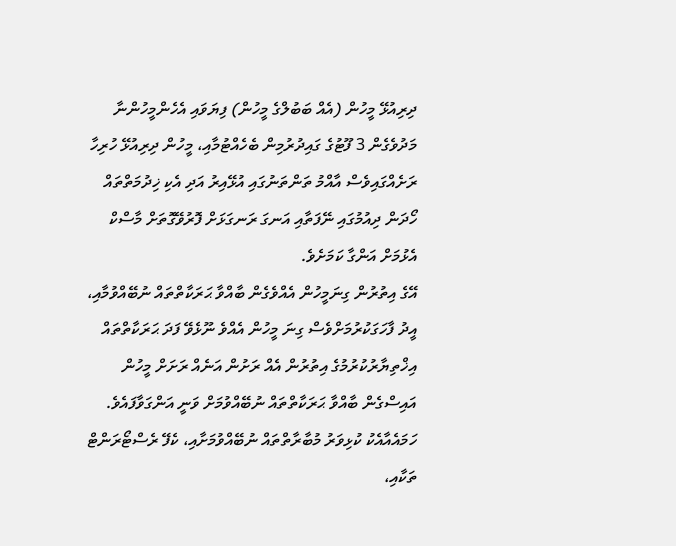ދިރިއުޅޭ މީހުން (އެއް ބަބުލްގެ މީހުން) ފިޔަވައި އެހެންމީހުންނާ މަދުވެގެން 3 ފޫޓުގެ ގައިދުރުމިން ބެހެއްޓުމާއި، މީހުން ދިރިއުޅޭ ހުރިހާ ރަށެއްގައިވެސް އާއްމު ތަންތަނުގައި އުޅޭއިރު އަދި އެކި ޚިދުމަތްތައް ހޯދަން ދިއުމުގައި ނޭފަތާއި އަނގަ ރަނގަޅަށް ފޮރުވޭގޮތަށް މާސްކް އެޅުމަށް އަންގާ ކަމަށެވެ.
އޭގެ އިތުރުން ގިނަމީހުން އެއްވެގެން ބާއްވާ ޙަރަކާތްތައް ނުބޭއްވުމާއި، އީދު ފާހަގަކުރުމަށްވެސް ގިނަ މީހުން އެއްވެ ނޫޅެވޭ ފަދަ ޙަރަކާތްތައް އިޚްތިޔާރުކުރުމުގެ އިތުރުން އެއް ރަށުން އަނެއް ރަށަށް މީހުން އައިސްގެން ބާއްވާ ޙަރަކާތްތައް ނުބޭއްވުމަށް ވަނީ އަންގަވާފައެވެ.
ހަމައެއާއެކު ކުޅިވަރު މުބާރާތްތައް ނުބޭއްވުމަށާއި، ކެފޭ ރެސްޓޯރަންޓް ތަކާއި،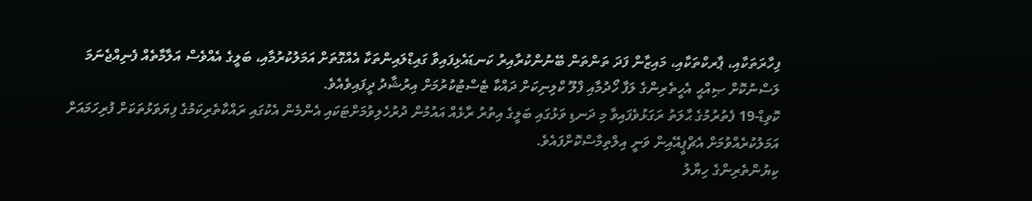ފިހާރަތަކާއި، ޕާރކްތަކާއި، މައިޒާން ފަދަ ތަންތަން ބޭނުންކުރާއިރު ކަނޑައެޅިފައިވާ ގައިޑްލައިންތަކާ އެއްގޮތަށް އަމަލުކުރުމާއި، ބަލީގެ އެއްވެސް އަލާމާތެއް ފެނިއްޖެނަމަ ލަސްނުކޮށް ޞިއްޙީ އެހީތެރިންގެ ލަފާ ހޯދުމާއި ފްލޫ ކްލިނިކަށް ދައްކާ ޓެސްޓުކުރުމަށް އިރުޝާދު ދީފައިވެއެވެ.
ކޮވިޑް-19 ފެތުރުމުގެ ޙާލަތު ރަގަޅުވެފައިވާ މި ދަނޑި ވަޅުގައި ބަލީގެ އިތުރު ރާޅެއް އައުމުން ދުރުހެލިވުމަށްޓަކައި އެންމެން އެކުގައި ރައްކާތެރިކަމުގެ ފިޔަވަޅުތަކަށް ފުރިހަމައަށް އަމަލުކުރެއްވުމަށް އެޗްޕީއޭއިން ވަނީ އިލްތިމާސްކޮށްފައެވެ.
ކިޔުންތެރިންގެ ހިޔާލު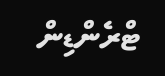ޓްރެންޑިން